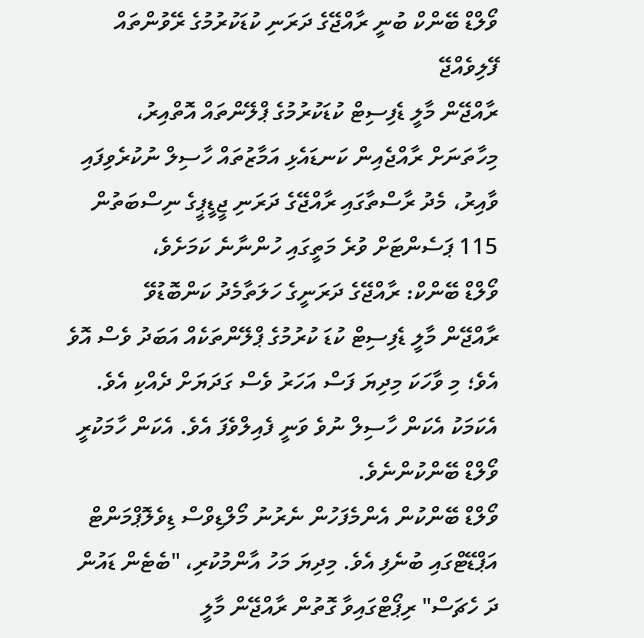ވޯލްޑް ބޭންކް ބުނީ ރާއްޖޭގެ ދަރަނި ކުޑަކުރުމުގެ ރޭވުންތައް ފޭލިވެއްޖޭ
ރާއްޖޭން މާލީ ޑެފިސިޓް ކުޑަކުރުމުގެ ޕްލޭންތައް އޮތްއިރު، މިހާތަނަށް ރާއްޖެއިން ކަނޑައެޅި އަމާޒުތައް ހާސިލް ނުކުރެވިފައި ވާއިރު، މެދު ރާސްތާގައި ރާއްޖޭގެ ދަރަނި ޖީޑީޕީގެ ނިސްބަތުން 115 ޕަސެންޓަށް ވުރެ މަތީގައި ހުންނާނެ ކަމަށެވެ،
ވޯލްޑް ބޭންކް: ރާއްޖޭގެ ދަރަނީގެ ހަލަތާމެދު ކަންބޮޑުވޭ
ރާއްޖޭން މާލީ ޑެފިސިޓް ކުޑަ ކުރުމުގެ ޕްލޭންތަކެއް އަބަދު ވެސް އޮވެ އެވެ؛ މި ވާހަކަ މިދިޔަ ފަސް އަހަރު ވެސް ގަދަޔަށް ދެއްކި އެވެ. އެކަމަކު އެކަން ހާސިލް ނުވެ ވަނީ ފެއިލްވެފަ އެވެ. އެކަން ހާމަކުރީ ވޯލްޑް ބޭންކުންނެވެ.
ވޯލްޑް ބޭންކުން އެންމެފަހުން ނެރުނު މޯލްޑިވްސް ޑިވެލޮޕްމަންޓް އަޕްޑޭޓްގައި ބުނެފި އެވެ. މިދިޔަ މަހު އާންމުކުރި، "ބެޓެން ޑައުން ދަ ހެޗަސް" ރިޕޯޓްގައިވާ ގޮތުން ރާއްޖޭން މާލީ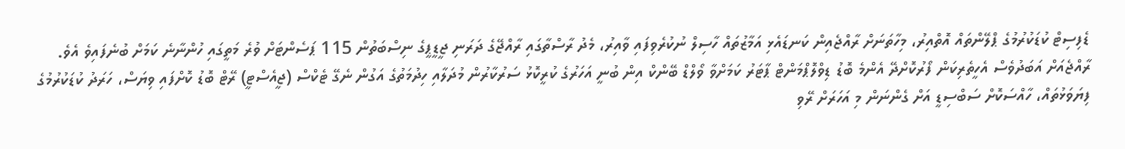ޑެފިސިޓް ކުޑަކުރުމުގެ ޕްލޭންތައް އޮތްއިރު، މިހާތަނަށް ރާއްޖެއިން ކަނޑައެޅި އަމާޒުތައް ހާސިލް ނުކުރެވިފައި ވާއިރު، މެދު ރާސްތާގައި ރާއްޖޭގެ ދަރަނި ޖީޑީޕީގެ ނިސްބަތުން 115 ޕަސެންޓަށް ވުރެ މަތީގައި ހުންނާނެ ކަމަށް ބުނެފައިވެ އެވެ.
ރާއްޖެއަށް އަބަދުވެސް އެހީތެރިކަން ފޯރުކޮށްދޭ އެންމެ ބޮޑު ޑިވްލޮޕްމަންޓް ޕާޓަރު ކަމަށްވާ ވޯލްޑް ބޭންކް އިން ބުނީ އަހަރުގެ ކުރީކޮޅު ސަރުކާރުން މުދަލާއި ހިދުމަތުގެ އަގުން ނެގޭ ޓެކްސް (ޖީއެސްޓީ) ރޭޓް ބޮޑު ކޮށްފައި ވިޔަސް، ހަރަދު ކުޑަކުރުމުގެ ފިޔަވަޅުތައް، ހާއްސަކޮށް ސަބްސިޑީ އަށް ގެންނަން މި އަހަރަށް ރޭވި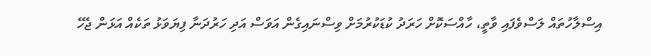އިސްލާހުތައް ލަސްވެފައި ވާތީ، ހާއްސަކޮށް ހަރަދު ކުޑަކުރުމަށް ވިސްނައިގެން އަވަސް އަދި ހަރުދަނާ ފިޔަވަޅު ތަކެއް އަޅަން ޖެހޭ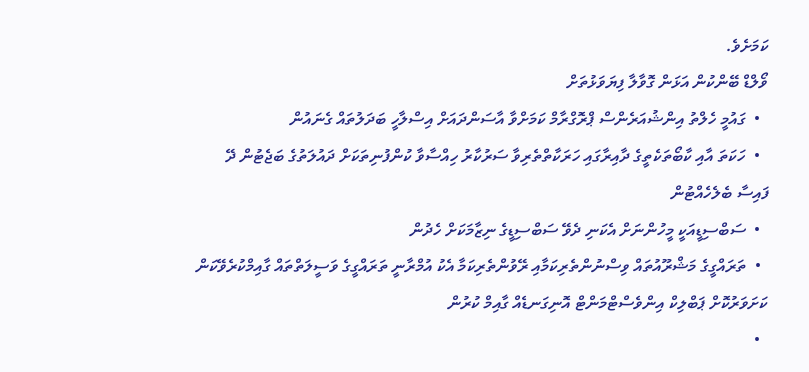ކަމަށެވެ.
ވޯލްޑް ބޭންކުން އަޅަން ގޮވާލާ ފިޔަވަޅުތަށް
  •  ގައުމީ ހެލްތު އިންޝުއަރެންސް ޕްރޮގްރާމް ކަމަށްވާ އާސަންދައަށް އިސްލާހީ ބަދަލުތައް ގެނައުން
  •  ހަކަތަ އާއި ކާބޯތަކެތީގެ ދާއިރާގައި ހަރަކާތްތެރިވާ ސަރުކާރު ހިއްސާވާ ކުންފުނިތަކަށް ދައުލަތުގެ ބަޖެޓުން ދޭ ފައިސާ ބެލެހެއްޓުން
  •  ސަބްސިޑީއަކީ މީހުންނަށް އެކަނި ދެވޭ ސަބްސިޑީގެ ނިޒާމަކަށް ހެދުން
  •  ތަރައްގީގެ މަޝްރޫއުތައް ވިސްނުންތެރިކަމާއި ރޭވުންތެރިކަމާ އެކު އުމްރާނީ ތަރައްގީގެ ވަސީލަތްތައް ގާއިމްކުރެވޭކަން ކަށަވަރުކޮށް ޕަބްލިކް އިންވެސްޓްމަންޓް އޮނިގަނޑެއް ގާއިމް ކުރުން
  •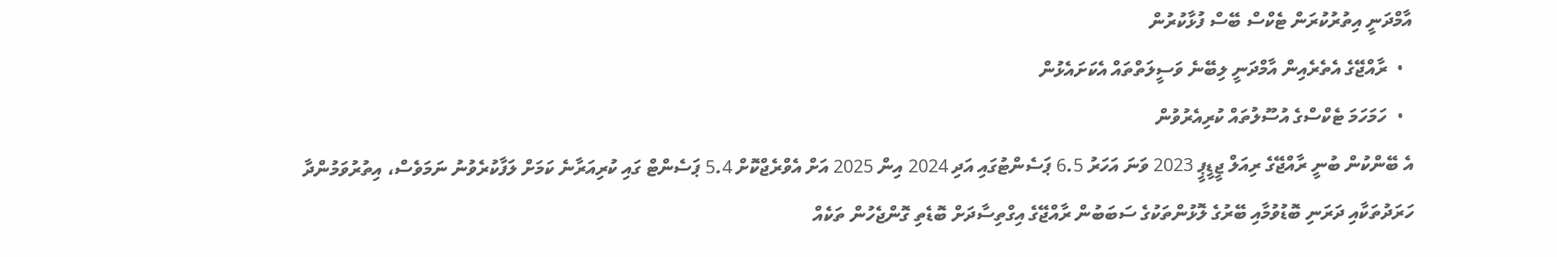އާމްދަނީ އިތުރުކުރަން ޓެކްސް ބޭސް ފުޅާކުރުން
  •  ރާއްޖޭގެ އެތެރެއިން އާމްދަނީ ލިބޭނެ ވަސީލަތްތައް އެކަށައެޅުން
  •  ހަމަހަމަ ޓެކްސްގެ އުސޫލުތައް ކުރިއެރުވުން
އެ ބޭންކުން ބުނީ ރާއްޖޭގެ ރިއަލް ޖީޑީޕީ 2023 ވަނަ އަހަރު 6.5 ޕަސެންޓުގައި އަދި 2024 އިން 2025 އަށް އެވްރެޖްކޮށް 5.4 ޕަސެންޓް ގައި ކުރިއަރާނެ ކަމަށް ލަފާކުރެވުނު ނަމަވެސް، އިތުރުވަމުންދާ ހަރަދުތަކާއި ދަރަނި ބޮޑުވުމާއި ބޭރުގެ ލޮޅުންތަކުގެ ސަބަބުން ރާއްޖޭގެ އިގްތިސާދަށް ބޮޑެތި ގޮންޖެހުން ތަކެއް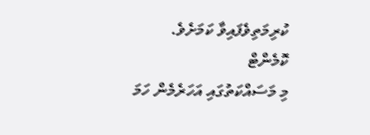ކުރިމަތިވެފައިވާ ކަމަށެވެ.
ކޮމެންޓް
މި މަސައްކަތުގައި އަހަރެމެން ހަމަ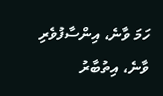ހަމަ ވާނެ، އިންސާފުވެރި ވާނެ، އިތުބާރު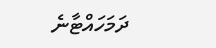ދަމަހައްޓާނެ